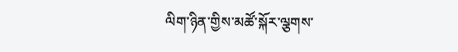ལིག་ཉིན་གྱིས་མཚོ་སྐོར་ལྕགས་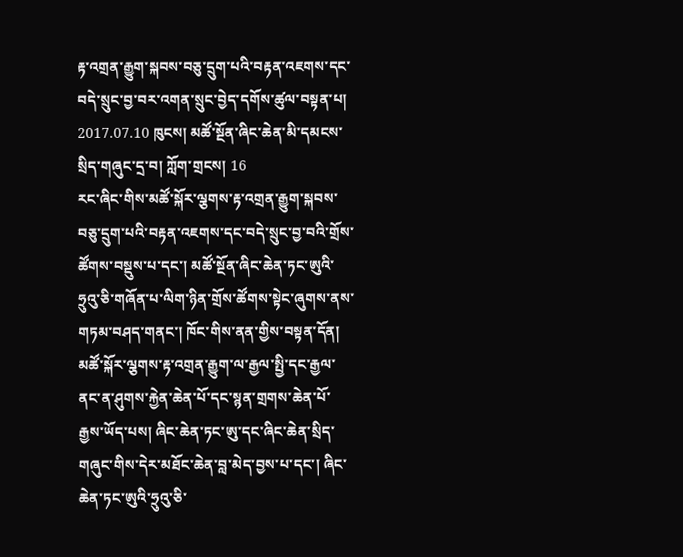རྟ་འགྲན་རྒྱུག་སྐབས་བཅུ་དྲུག་པའི་བརྟན་འཇགས་དང་བདེ་སྲུང་བྱ་བར་འགན་སྲུང་བྱེད་དགོས་ཚུལ་བསྟན་པ།
2017.07.10 ཁུངས། མཚོ་སྔོན་ཞིང་ཆེན་མི་དམངས་སྲིད་གཞུང་དྲ་བ། ཀློག་གྲངས། 16
རང་ཞིང་གིས་མཚོ་སྐོར་ལྕགས་རྟ་འགྲན་རྒྱུག་སྐབས་བཅུ་དྲུག་པའི་བརྟན་འཇགས་དང་བདེ་སྲུང་བྱ་བའི་གྲོས་ཚོགས་བསྡུས་པ་དང་། མཚོ་སྔོན་ཞིང་ཆེན་ཏང་ཨུའི་ཧྲུའུ་ཅི་གཞོན་པ་ལིག་ཉིན་གྲོས་ཚོགས་སྟེང་ཞུགས་ནས་གཏམ་བཤད་གནང་། ཁོང་གིས་ནན་གྱིས་བསྟན་དོན། མཚོ་སྐོར་ལྕགས་རྟ་འགྲན་རྒྱུག་ལ་རྒྱལ་སྤྱི་དང་རྒྱལ་ནང་ན་ཤུགས་རྐྱེན་ཆེན་པོ་དང་སྙན་གྲགས་ཆེན་པོ་རྒྱས་ཡོད་པས། ཞིང་ཆེན་ཏང་ཨུ་དང་ཞིང་ཆེན་སྲིད་གཞུང་གིས་དེར་མཐོང་ཆེན་བླ་མེད་བྱས་པ་དང་། ཞིང་ཆེན་ཏང་ཨུའི་ཧྲུའུ་ཅི་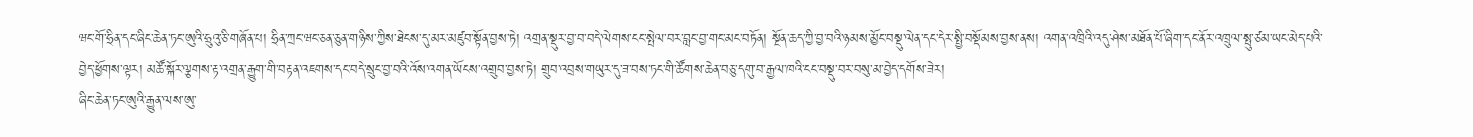ཝང་གོ་ཧྲིན་དང་ཞིང་ཆེན་ཏང་ཨུའི་ཧྲུའུ་ཅི་གཞོན་པ། ཧྲིན་ཀྲང་ཝང་ཅན་ཅུན་གཉིས་ཀྱིས་ཐེངས་དུ་མར་མཛུབ་སྟོན་བྱས་ཏེ། འགྲན་སྡུར་བྱ་བ་བདེ་ལེགས་ངང་སྤེལ་བར་བླང་བྱ་གང་མང་བཏོན། སྔོན་ཆད་ཀྱི་བྱ་བའི་ཉམས་མྱོང་བསྡུ་ལེན་དང་དེར་སྤྱི་བསྡོམས་བྱས་ནས། འགན་འཁྲིའི་འདུ་ཤེས་མཐོན་པོ་ཞིག་དང་ནོར་འཁྲུལ་སྤུ་ཙམ་ཡང་མེད་པའི་བྱེད་ཕྱོགས་ལྟར། མཚོ་སྐོར་ལྕགས་རྟ་འགྲན་རྒྱུག་གི་བརྟན་འཇགས་དང་བདེ་སྲུང་བྱ་བའི་འོས་འགན་ཡོངས་འགྲུབ་བྱས་ཏེ། གྲུབ་འབྲས་གཡུར་དུ་ཟ་བས་ཏང་གི་ཚོགས་ཆེན་བཅུ་དགུ་བ་རྒྱལ་ཁའི་ངང་བསྡུ་བར་བསུ་མ་བྱེད་དགོས་ཟེར།
ཞིང་ཆེན་ཏང་ཨུའི་རྒྱུན་ལས་ཨུ་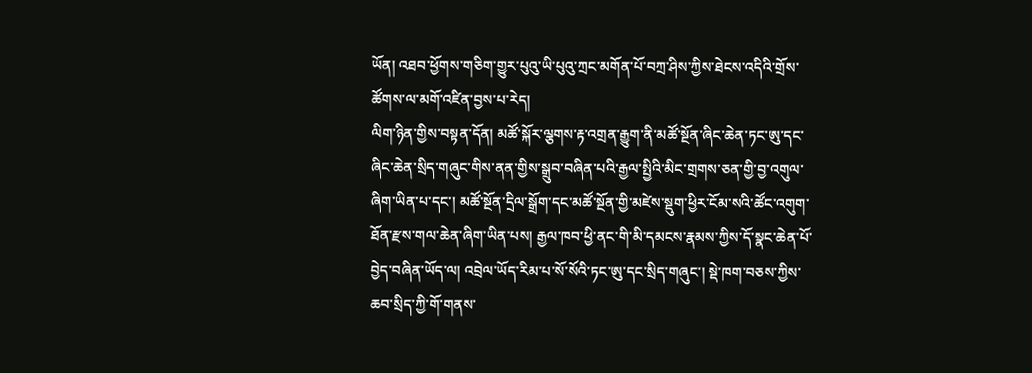ཡོན། འཐབ་ཕྱོགས་གཅིག་གྱུར་པུའུ་ཡི་པུའུ་ཀྲང་མགོན་པོ་བཀྲ་ཤིས་ཀྱིས་ཐེངས་འདིའི་གྲོས་ཚོགས་ལ་མགོ་འཛིན་བྱས་པ་རེད།
ལིག་ཉིན་གྱིས་བསྟན་དོན། མཚོ་སྐོར་ལྕགས་རྟ་འགྲན་རྒྱུག་ནི་མཚོ་སྔོན་ཞིང་ཆེན་ཏང་ཨུ་དང་ཞིང་ཆེན་སྲིད་གཞུང་གིས་ནན་གྱིས་སྒྲུབ་བཞིན་པའི་རྒྱལ་སྤྱིའི་མིང་གྲགས་ཅན་གྱི་བྱ་འགུལ་ཞིག་ཡིན་པ་དང་། མཚོ་སྔོན་དྲིལ་སྒྲོག་དང་མཚོ་སྔོན་གྱི་མཛེས་སྡུག་ཕྱིར་ངོམ་སའི་ཚོང་འགུག་ཐོན་རྫས་གལ་ཆེན་ཞིག་ཡིན་པས། རྒྱལ་ཁབ་ཕྱི་ནང་གི་མི་དམངས་རྣམས་ཀྱིས་དོ་སྣང་ཆེན་པོ་བྱེད་བཞིན་ཡོད་ལ། འབྲེལ་ཡོད་རིམ་པ་སོ་སོའི་ཏང་ཨུ་དང་སྲིད་གཞུང་། སྡེ་ཁག་བཅས་ཀྱིས་ཆབ་སྲིད་ཀྱི་གོ་གནས་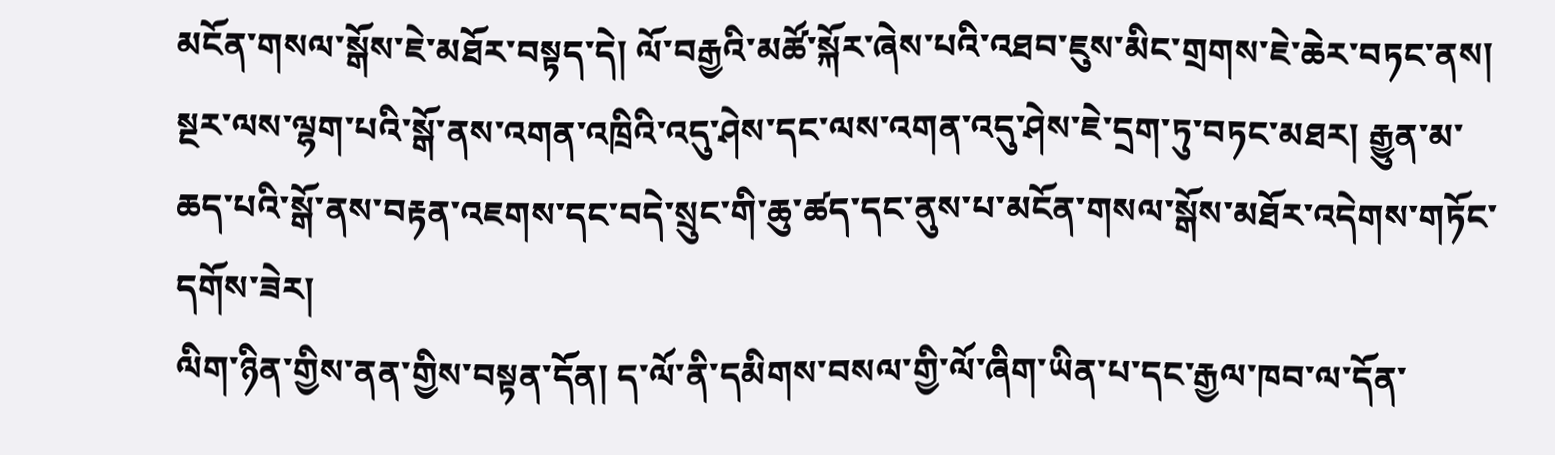མངོན་གསལ་སྒོས་ཇེ་མཐོར་བསྟད་དེ། ལོ་བརྒྱའི་མཚོ་སྐོར་ཞེས་པའི་འཐབ་ཇུས་མིང་གྲགས་ཇེ་ཆེར་བཏང་ནས། སྔར་ལས་ལྷག་པའི་སྒོ་ནས་འགན་འཁྲིའི་འདུ་ཤེས་དང་ལས་འགན་འདུ་ཤེས་ཇེ་དྲག་ཏུ་བཏང་མཐར། རྒྱུན་མ་ཆད་པའི་སྒོ་ནས་བརྟན་འཇགས་དང་བདེ་སྲུང་གི་ཆུ་ཚད་དང་ནུས་པ་མངོན་གསལ་སྒོས་མཐོར་འདེགས་གཏོང་དགོས་ཟེར།
ལིག་ཉིན་གྱིས་ནན་གྱིས་བསྟན་དོན། ད་ལོ་ནི་དམིགས་བསལ་གྱི་ལོ་ཞིག་ཡིན་པ་དང་རྒྱལ་ཁབ་ལ་དོན་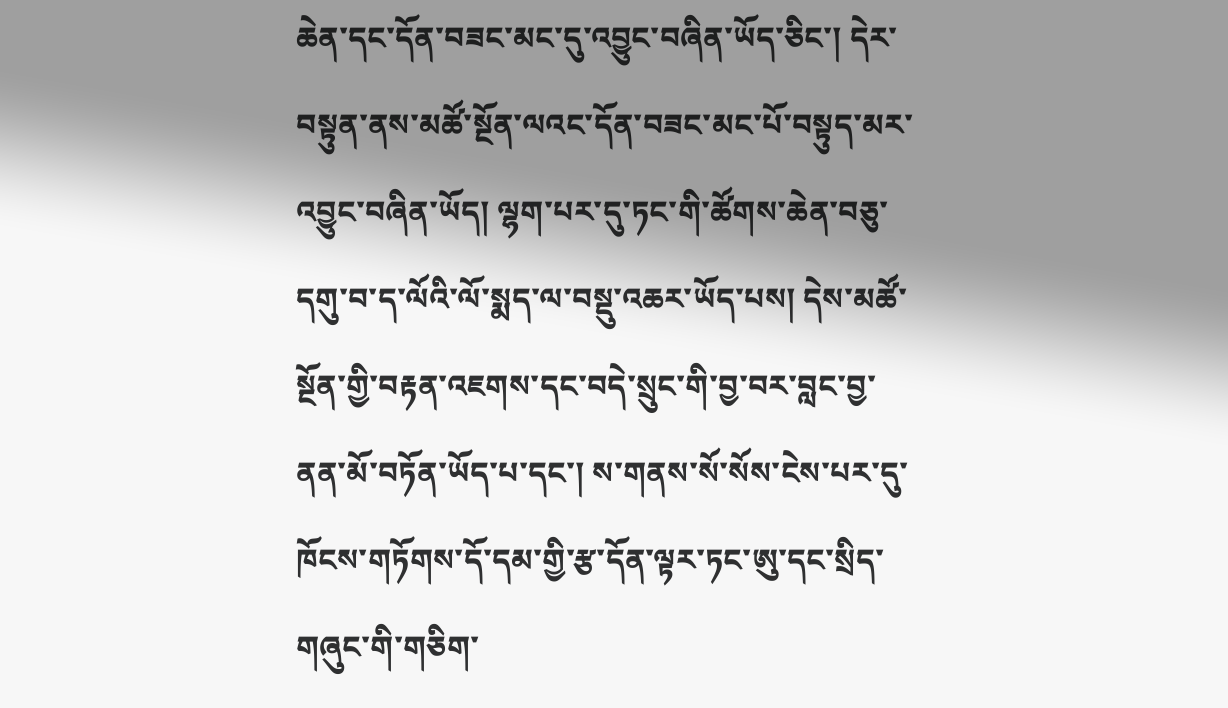ཆེན་དང་དོན་བཟང་མང་དུ་འབྱུང་བཞིན་ཡོད་ཅིང་། དེར་བསྟུན་ནས་མཚོ་སྔོན་ལའང་དོན་བཟང་མང་པོ་བསྟུད་མར་འབྱུང་བཞིན་ཡོད། ལྷག་པར་དུ་ཏང་གི་ཚོགས་ཆེན་བཅུ་དགུ་བ་ད་ལོའི་ལོ་སྨད་ལ་བསྡུ་འཆར་ཡོད་པས། དེས་མཚོ་སྔོན་གྱི་བརྟན་འཇགས་དང་བདེ་སྲུང་གི་བྱ་བར་བླང་བྱ་ནན་མོ་བཏོན་ཡོད་པ་དང་། ས་གནས་སོ་སོས་ངེས་པར་དུ་ཁོངས་གཏོགས་དོ་དམ་གྱི་རྩ་དོན་ལྟར་ཏང་ཨུ་དང་སྲིད་གཞུང་གི་གཅིག་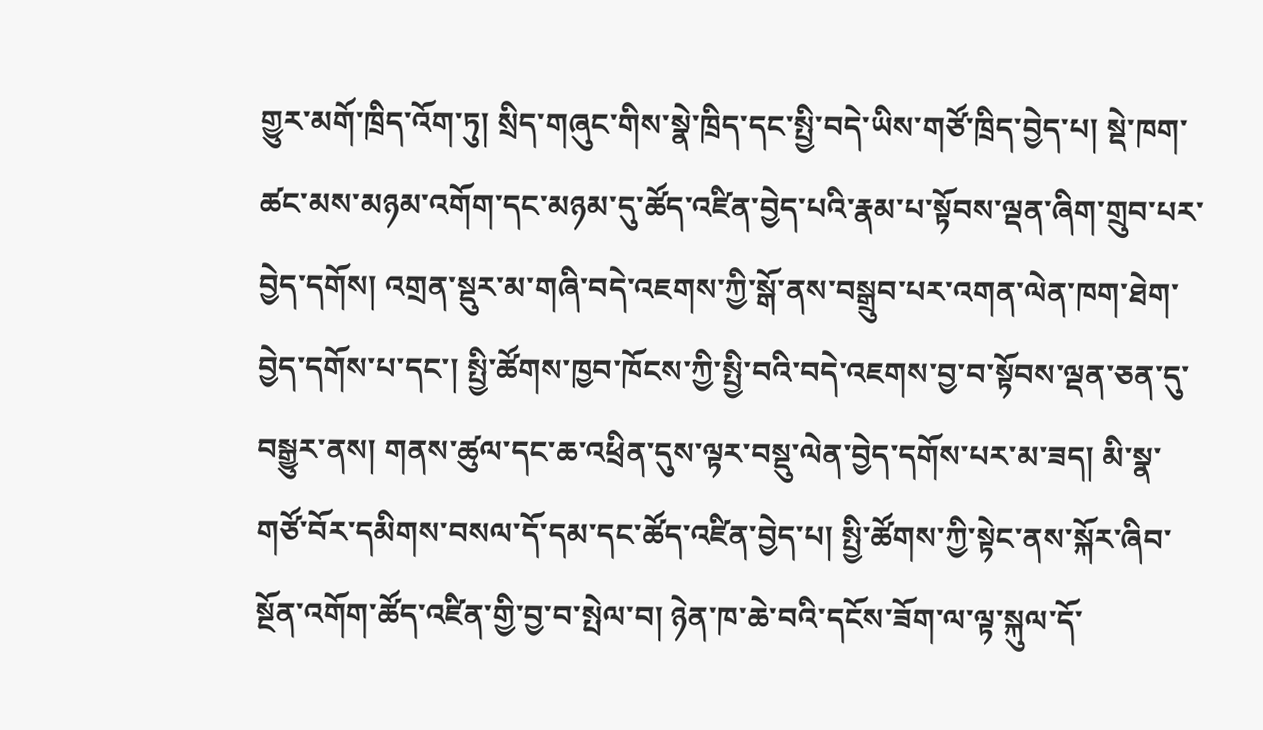གྱུར་མགོ་ཁྲིད་འོག་ཏུ། སྲིད་གཞུང་གིས་སྣེ་ཁྲིད་དང་སྤྱི་བདེ་ཡིས་གཙོ་ཁྲིད་བྱེད་པ། སྡེ་ཁག་ཚང་མས་མཉམ་འགོག་དང་མཉམ་དུ་ཚོད་འཛིན་བྱེད་པའི་རྣམ་པ་སྟོབས་ལྡན་ཞིག་གྲུབ་པར་བྱེད་དགོས། འགྲན་སྡུར་མ་གཞི་བདེ་འཇགས་ཀྱི་སྒོ་ནས་བསྒྲུབ་པར་འགན་ལེན་ཁག་ཐེག་བྱེད་དགོས་པ་དང་། སྤྱི་ཚོགས་ཁྱབ་ཁོངས་ཀྱི་སྤྱི་བའི་བདེ་འཇགས་བྱ་བ་སྟོབས་ལྡན་ཅན་དུ་བསྒྱུར་ནས། གནས་ཚུལ་དང་ཆ་འཕྲིན་དུས་ལྟར་བསྡུ་ལེན་བྱེད་དགོས་པར་མ་ཟད། མི་སྣ་གཙོ་བོར་དམིགས་བསལ་དོ་དམ་དང་ཚོད་འཛིན་བྱེད་པ། སྤྱི་ཚོགས་ཀྱི་སྟེང་ནས་སྐོར་ཞིབ་སྔོན་འགོག་ཚོད་འཛིན་གྱི་བྱ་བ་སྤེལ་བ། ཉེན་ཁ་ཆེ་བའི་དངོས་ཟོག་ལ་ལྟ་སྐུལ་དོ་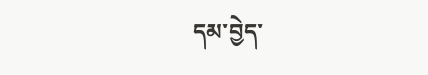དམ་བྱེད་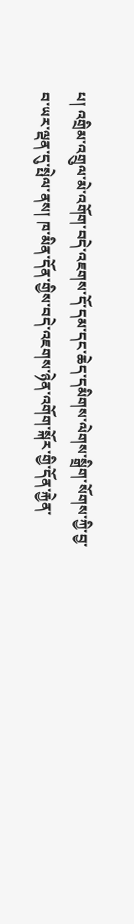པ། འགྲིམ་འགྲུལ་མེ་འགོག་བདེ་འཇགས་དོ་དམ་དང་ཆེད་དམིགས་ལེགས་སྒྲིག་སོགས་ཀྱི་བྱ་བ་ཡར་ལྡན་དུ་སྤེལ་ནས། ཁ་མིན་དོན་གྱིས་བདེ་འཇགས་ཉེན་འགོག་སྐོར་གྱི་དོན་རྐྱེན་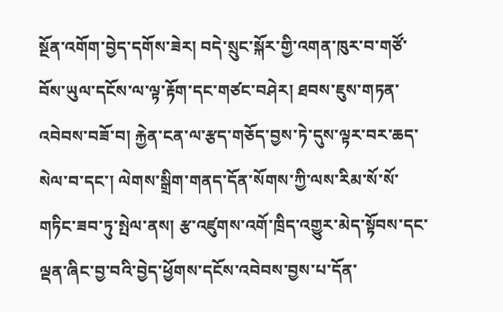སྔོན་འགོག་བྱེད་དགོས་ཟེར། བདེ་སྲུང་སྐོར་གྱི་འགན་ཁུར་བ་གཙོ་བོས་ཡུལ་དངོས་ལ་ལྟ་རྟོག་དང་གཙང་བཤེར། ཐབས་ཇུས་གཏན་འབེབས་བཟོ་བ། རྐྱེན་ངན་ལ་རྩད་གཅོད་བྱས་ཏེ་དུས་ལྟར་བར་ཆད་སེལ་བ་དང་། ལེགས་སྒྲིག་གནད་དོན་སོགས་ཀྱི་ལས་རིམ་སོ་སོ་གཏིང་ཟབ་ཏུ་སྤེལ་ནས། རྩ་འཛུགས་འགོ་ཁྲིད་འགྱུར་མེད་སྟོབས་དང་ལྡན་ཞིང་བྱ་བའི་བྱེད་ཕྱོགས་དངོས་འབེབས་བྱས་པ་དོན་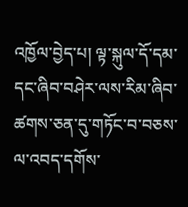འཁྱོལ་བྱེད་པ། ལྟ་སྐུལ་དོ་དམ་དང་ཞིབ་བཤེར་ལས་རིམ་ཞིབ་ཚགས་ཅན་དུ་གཏོང་བ་བཅས་ལ་འབད་དགོས་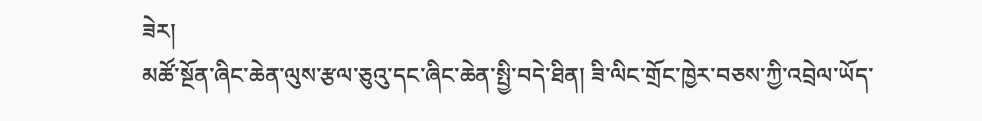ཟེར།
མཚོ་སྔོན་ཞིང་ཆེན་ལུས་རྩལ་ཅུའུ་དང་ཞིང་ཆེན་སྤྱི་བདེ་ཐིན། ཟི་ལིང་གྲོང་ཁྱེར་བཅས་ཀྱི་འབྲེལ་ཡོད་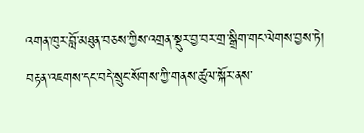འགན་ཁུར་བློ་མཐུན་བཅས་ཀྱིས་འགྲན་སྡུར་བྱ་བར་གྲ་སྒྲིག་གང་ལེགས་བྱས་ཏེ། བརྟན་འཇགས་དང་བདེ་སྲུང་སོགས་ཀྱི་གནས་ཚུལ་སྐོར་ནས་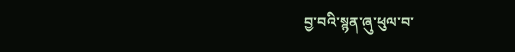བྱ་བའི་སྙན་ཞུ་ཕུལ་བ་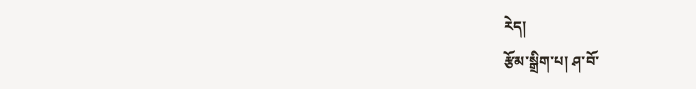རེད།
རྩོམ་སྒྲིག་པ། ཤ་བོ་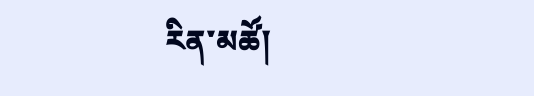རིན་མཚོ།